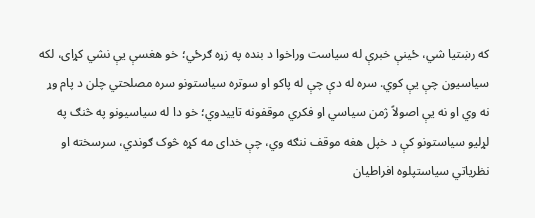که رښتیا شي، ځینې خبرې له سیاست وراخوا د بنده په زړه ګرځي؛ خو هغسې یې نشي کړای، لکه سیاسیون چې یې کوي. سره له دې چې له پاکو او سوتره سیاستونو سره مصلحتي چلن د پام وړ نه وي او نه یې اصولاً ژمن سیاسي او فکري موقفونه تاییدوي؛ خو دا له سیاسیونو په څنګ په لړلیو سیاستونو کې د خپل هغه موقف ننګه وي، چې خدای مه کړه څوک ګوندي، سرسخته او نظریاتي سیاستپلوه افراطیان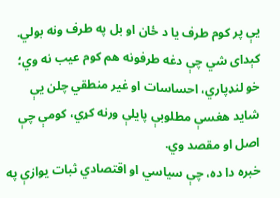یې پر کوم طرف یا د ځان او بل په طرف ونه بولي. کېدای شي چې دغه طرفونه هم کوم عیب نه وي؛ خو لنډپاري، احساسات او غیر منطقي چلن یې شاید هغسې مطلوبې پایلې ورنه کړي، کومې چې اصل او مقصد وي.
خبره دا ده، چې سیاسي او اقتصادي ثبات یوازې په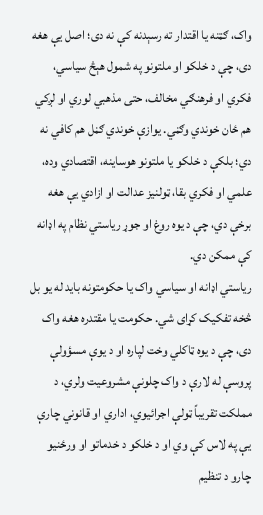واک، ګټنه یا اقتدار ته رسېدنه کې نه دی؛ اصل یې هغه دی، چې د خلکو او ملتونو په شمول هېڅ سیاسي، فکري او فرهنګي مخالف، حتی مذهبي لوري او لږکي هم ځان خوندي وګڼي. یوازې خوندي ګڼل هم کافي نه دي؛ بلکې د خلکو یا ملتونو هوساینه، اقتصادي وده، علمي او فکري بقا، ټولنیز عدالت او ازادي یې هغه برخې دي، چې د یوه روغ او جوړ ریاستي نظام په اډانه کې ممکن دي.
ریاستي اډانه او سیاسي واک یا حکومتونه باید له یو بل څخه تفکیک کړای شي. حکومت یا مقتدره هغه واک دی، چې د یوه ټاکلي وخت لپاره او د یوې مسؤولې پروسې له لارې د واک چلونې مشروعیت ولري، د مملکت تقریباً ټولې اجرائیوي، اداري او قانوني چارې یې په لاس کې وي او د خلکو د خدماتو او ورځنیو چارو د تنظیم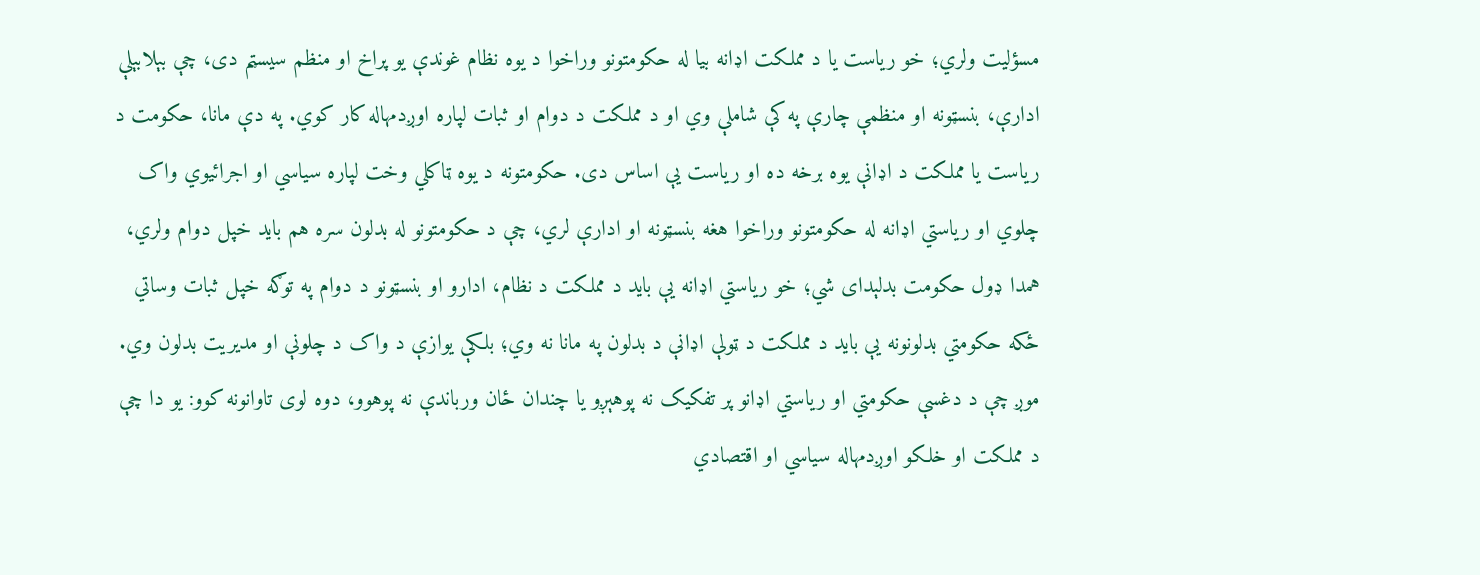مسؤلیت ولري؛ خو ریاست یا د مملکت اډانه بیا له حکومتونو وراخوا د یوه نظام غوندې یو پراخ او منظم سیسټم دی، چې بېلابېلې ادارې، بنسټونه او منظمې چارې په کې شاملې وي او د مملکت د دوام او ثبات لپاره اوږدمهاله کار کوي. په دې مانا، حکومت د ریاست یا مملکت د اډانې یوه برخه ده او ریاست یې اساس دی. حکومتونه د یوه ټاکلي وخت لپاره سیاسي او اجرائیوي واک چلوي او ریاستي اډانه له حکومتونو وراخوا هغه بنسټونه او ادارې لري، چې د حکومتونو له بدلون سره هم باید خپل دوام ولري، همدا ډول حکومت بدلېدای شي؛ خو ریاستي اډانه یې باید د مملکت د نظام، ادارو او بنسټونو د دوام په توګه خپل ثبات وساتي ځکه حکومتي بدلونونه یې باید د مملکت د ټولې اډانې د بدلون په مانا نه وي؛ بلکې یوازې د واک د چلونې او مدیریت بدلون وي.
موږ چې د دغسې حکومتي او ریاستي اډانو پر تفکیک نه پوهېږو یا چندان ځان ورباندې نه پوهوو، دوه لوی تاوانونه کوو: یو دا چې د مملکت او خلکو اوږدمهاله سیاسي او اقتصادي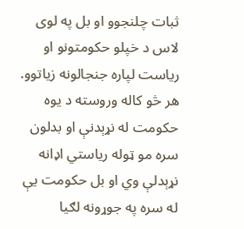ثبات چلنجوو او بل په لوی لاس د خپلو حکومتونو او ریاست لپاره جنجالونه زیاتوو. هر څو کاله وروسته د یوه حکومت له نړېدنې او بدلون سره مو ټوله ریاستي اډانه نړېدلې وي او بل حکومت یې له سره په جوړونه لګیا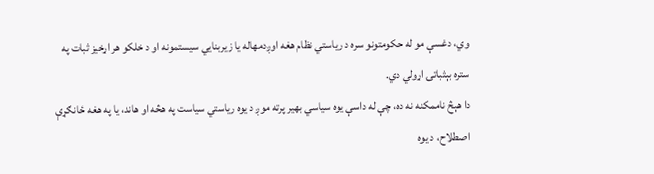وي، دغسې مو له حکومتونو سره د ریاستي نظام هغه اوږدمهاله یا زیربنایي سیستمونه او د خلکو هر اړخیز ثبات په ستره بېثباتۍ اړولي دي.
دا هېڅ ناممکنه نه ده، چې له داسې یوه سیاسي بهیر پرته موږ د یوه ریاستي سیاست په هڅه او هاند، یا په هغه ځانګړې اصطلاح، د یوه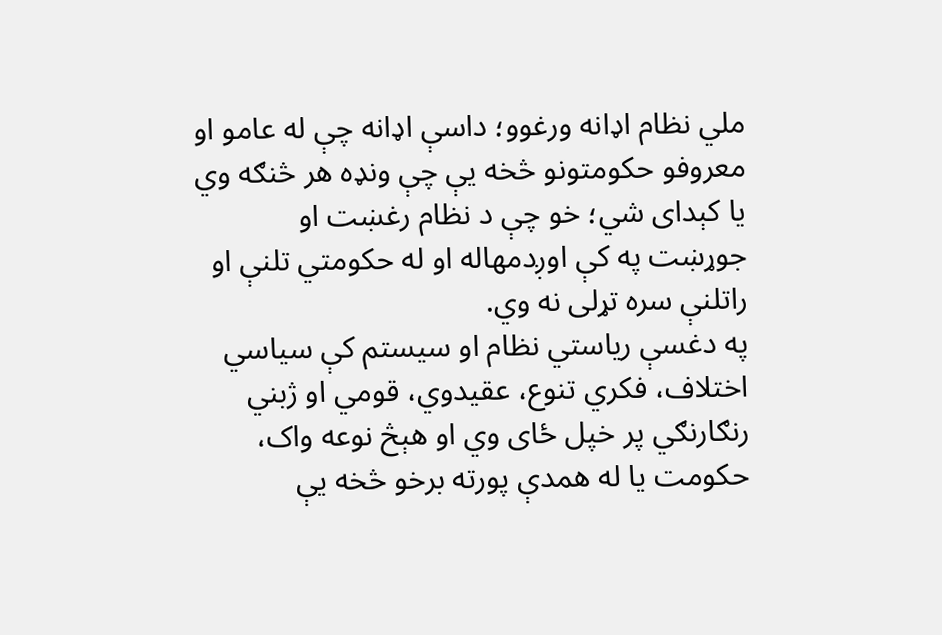ملي نظام اډانه ورغوو؛ داسې اډانه چې له عامو او معروفو حکومتونو څخه یې چې ونډه هر څنګه وي یا کېدای شي؛ خو چې د نظام رغښت او جوړښت په کې اوږدمهاله او له حکومتي تلنې او راتلنې سره تړلی نه وي.
په دغسې ریاستي نظام او سیستم کې سیاسي اختلاف، فکري تنوع، عقیدوي، قومي او ژبني رنګارنګي پر خپل ځای وي او هېڅ نوعه واک، حکومت یا له همدې پورته برخو څخه یې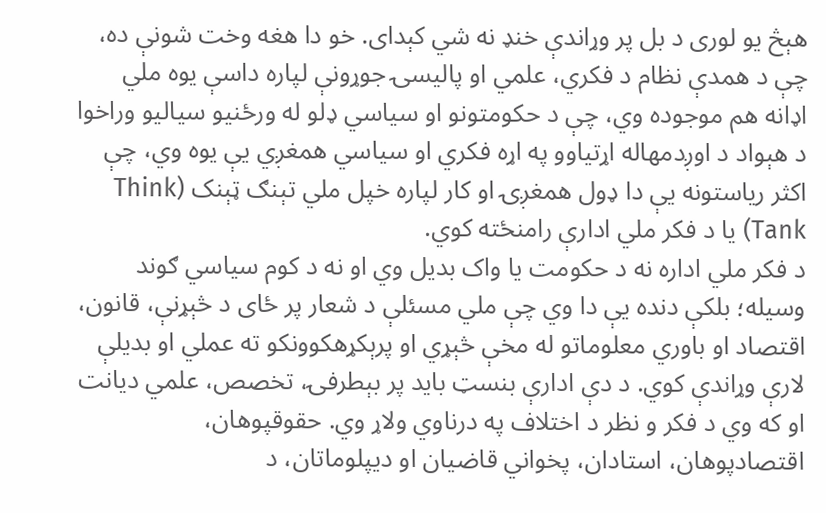هېڅ یو لوری د بل پر وړاندې خنډ نه شي کېدای. خو دا هغه وخت شونې ده، چې د همدې نظام د فکري، علمي او پالیسۍ جوړونې لپاره داسې یوه ملي اډانه هم موجوده وي، چې د حکومتونو او سیاسي ډلو له ورځنیو سیالیو وراخوا د هېواد د اوږدمهاله اړتیاوو په اړه فکري او سیاسي همغږي یې یوه وي، چې اکثر ریاستونه یې دا ډول همغږۍ او کار لپاره خپل ملي تېنګ ټېنک (Think Tank) یا د فکر ملي ادارې رامنځته کوي.
د فکر ملي اداره نه د حکومت یا واک بدیل وي او نه د کوم سیاسي ګوند وسیله؛ بلکې دنده یې دا وي چې ملي مسئلې د شعار پر ځای د څېړنې، قانون، اقتصاد او باوري معلوماتو له مخې څېړي او پرېکړهکوونکو ته عملي او بدیلې لارې وړاندې کوي. د دې ادارې بنسټ باید پر بېطرفۍ، تخصص، علمي دیانت او که وي د فکر و نظر د اختلاف په درناوي ولاړ وي. حقوقپوهان، اقتصادپوهان، استادان، پخواني قاضیان او دیپلوماتان، د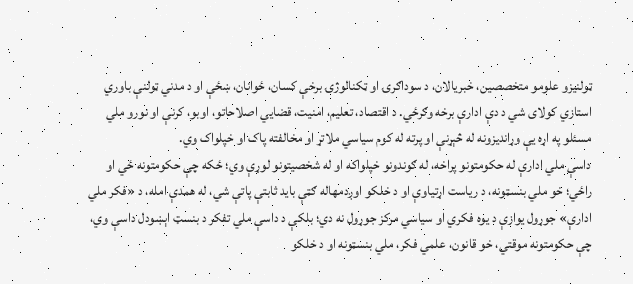ټولنیزو علومو متخصصین، خبریالان، د سوداګرۍ او ټکنالوژۍ برخې کسان، ځوانان، ښځې او د مدني ټولنې باوري استازي کولای شي د دې ادارې برخه وګرځي. د اقتصاد، تعلیم، امنیت، قضایي اصلاحاتو، اوبو، کرنې او نورو ملي مسئلو په اړه یې وړاندیزونه له څېړنې او پرته له کوم سیاسي ملاتړ او مخالفته پاک او خپلواک وي.
داسې ملي ادارې له حکومتونو پراخه، له ګوندونو خپلواکه او له شخصیتونو لوړې وي؛ ځکه چې حکومتونه ځي او راځي؛ خو ملي بنسټونه، د ریاست اړتیاوې او د خلکو اوږدمهاله ګټې باید ثابتې پاتې شي، له همدې امله، د «فکر ملي ادارې» جوړول یوازې د یوه فکري او سیاسي مرکز جوړول نه دي؛ بلکې د داسې ملي تفکر د بنسټ اېښودل داسې وي، چې حکومتونه موقتي، خو قانون، علمي فکر، ملي بنسټونه او د خلکو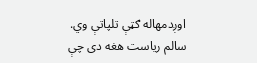اوږدمهاله ګټې تلپاتې وي.
سالم ریاست هغه دی چې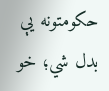حکومتونه یې بدل شي؛ خو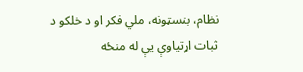نظام، بنسټونه، ملي فکر او د خلکو د ثبات اړتیاوې یې له منځه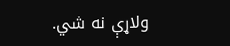ولاړې نه شي.